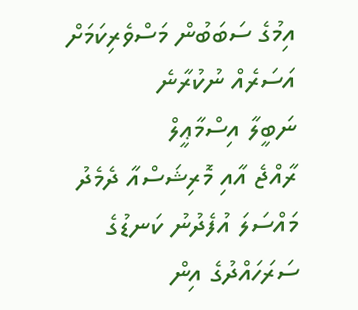އިމުގެ ސަބަބުން މަސްވެރިކަމަށް އަސަރެއް ނުކުރާނެ
ނަބީލާ އިސްމާޢީލް
ރާއްޖެ އާއި މޮރިޝަސްއާ ދެމެދު މައްސަލަ އުފެދުނު ކަނޑުގެ ސަރަހައްދުގެ އިން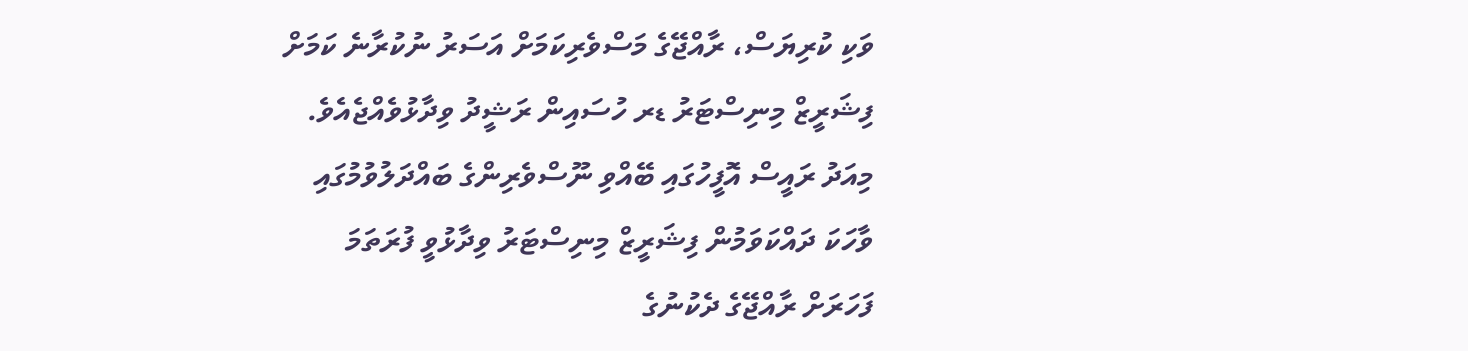ވަކި ކުރިޔަސް، ރާއްޖޭގެ މަސްވެރިކަމަށް އަސަރު ނުކުރާނެ ކަމަށް ފިޝަރީޒް މިނިސްޓަރު ޑރ ހުސައިން ރަޝީދު ވިދާޅުވެއްޖެއެވެ.
މިއަދު ރައީސް އޮފީހުގައި ބޭއްވި ނޫސްވެރިންގެ ބައްދަލުވުމުގައި ވާހަކަ ދައްކަވަމުން ފިޝަރީޒް މިނިސްޓަރު ވިދާޅުވީ ފުރަތަމަ ފަހަރަށް ރާއްޖޭގެ ދެކުނުގެ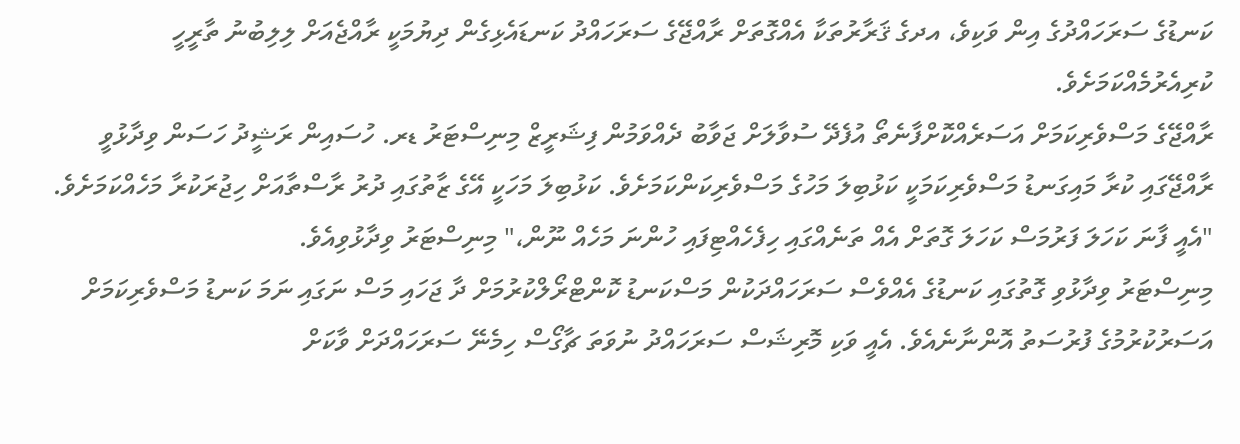ކަނޑުގެ ސަރަހައްދުގެ އިން ވަކިވެ، އދގެ ޤަރާރުތަކާ އެއްގޮތަށް ރާއްޖޭގެ ސަރަހައްދު ކަނޑައެޅިގެން ދިޔުމަކީ ރާއްޖެއަށް ލިލިބުނު ތާރީހީ ކުރިއެރުމެއްކަމަށެވެ.
ރާއްޖޭގެ މަސްވެރިކަމަށް އަސަރެއްކޮށްފާނެތޯ އުފެދޭ ސުވާލަށް ޖަވާބު ދެއްވަމުން ފިޝަރީޒް މިނިސްޓަރު ޑރ. ހުސައިން ރަޝީދު ހަސަން ވިދާޅުވީ ރާއްޖޭގައި ކުރާ މައިގަނޑު މަސްވެރިކަމަކީ ކަޅުބިލަ މަހުގެ މަސްވެރިކަންކަމަށެވެ. ކަޅުބިލަ މަހަކީ އޭގެ ޒާތުގައި ދުރު ރާސްތާއަށް ހިޖުރަކުރާ މަހެއްކަމަށެވެ.
"އެއީ ފާނަ ކަހަލަ ފަރުމަސް ކަހަލަ ގޮތަށް އެއް ތަނެއްގައި ހިފެހެއްޓިފައި ހުންނަ މަހެއް ނޫން،" މިނިސްޓަރު ވިދާޅުވިއެވެ.
މިނިސްޓަރު ވިދާޅުވި ގޮތުގައި ކަނޑުގެ އެއްވެސް ސަރަހައްދަކުން މަސްކަނޑު ކޮންޓްރޯލްކުރުމަށް ދާ ޖަހައި މަސް ނަގައި ނަމަ ކަނޑު މަސްވެރިކަމަށް އަސަރުކުރުމުގެ ފުރުސަތު އޮންނާނެއެވެ. އެއީ ވަކި މޮރިޝަސް ސަރަހައްދު ނުވަތަ ޗާގޯސް ހިމެނޭ ސަރަހައްދަށް ވާކަށް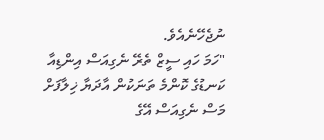ނުޖެހޭނެއެވެ.
"ހަމަ ހައި ސީޒް ތެރޭ ނެގިއަސް އިންޑިއާ ކަނޑުގެ ކޮންމެ ތަނަކުން އާދަޔާ ޚިލާފަށް މަސް ނެގިއަސް އޭގެ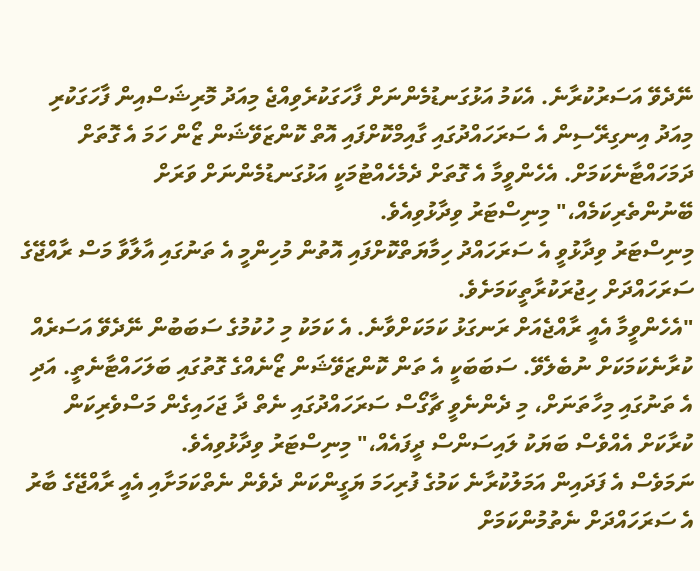ނޭދެވޭ އަސަރުކުރާނެ. އެކަމު އަޅުގަނޑުމެންނަށް ފާހަގަކުރެވިއްޖެ މިއަދު މޮރިޝަސްއިން ފާހަގަކުރި މިއަދު އިނގިރޭސިން އެ ސަރަހައްދުގައި ގާއިމްކޮށްފައި އޮތް ކޮންޒަވޭޝަން ޒޯން ހަމަ އެ ގޮތަށް ދަމަހައްޓާނެކަމަށް. އެހެންވީމާ އެ ގޮތަށް ދެމެހެއްޓުމަކީ އަޅުގަނޑުމެންނަށް ވަރަށް ބޭނުންތެރިކަމެއް،" މިނިސްޓަރު ވިދާޅުވިއެވެ.
މިނިސްޓަރު ވިދާޅުވީ އެ ސަރަހައްދު ހިމާޔަތްކޮށްފައި އޮތުން މުހިންމީ އެ ތަނުގައި އާލާވާ މަސް ރާއްޖޭގެ ސަރަހައްދަށް ހިޖުރަކުރާތީކަމަށެވެ.
"އެހެންވީމާ އެއީ ރާއްޖެއަށް ރަނގަޅު ކަމަކަށްވާނެ. އެ ކަމަކު މި ހުކުމުގެ ސަބަބުން ނޭދެވޭ އަސަރެއް ކުރާނެކަމަކަށް ނުބެލެވޭ. ސަބަބަކީ އެ ތަން ކޮންޒަވޭޝަން ޒޯނެއްގެ ގޮތުގައި ބަލަހައްޓާނެތީ. އަދި އެ ތަނުގައި މިހާތަނަށް، މި ދެންނެވީ ޗާގޯސް ސަރަހައްދުގައި ނެތް ދާ ޖަހައިގެން މަސްވެރިކަން ކުރާކަށް އެއްވެސް ބަޔަކު ލައިސަންސް ދީފައެއް،" މިނިސްޓަރު ވިދާޅުވިއެވެ.
ނަމަވެސް އެ ފަދައިން އަމަލުކުރާނެ ކަމުގެ ފުރިހަމަ ޔަގީންކަން ދެވެން ނެތްކަމަށާއި އެއީ ރާއްޖޭގެ ބާރު އެ ސަރަހައްދަށް ނެތުމުންކަމަށް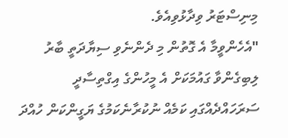މިނިސްޓަރު ވިދާޅުވިއެވެ.
"އެހެންވީމާ އެ ގޮތުން މި ދެންނެވި ސިޔާދަތީ ބާރު ލިބިގެންވާ ގައުމަކަށް އެ މީހުންގެ އިގްތިސާދީ ސަރަހައްދެއްގައި ކަމެއް ނުކުރާނެކަމުގެ ޔަގީންކަން ހުއްދަ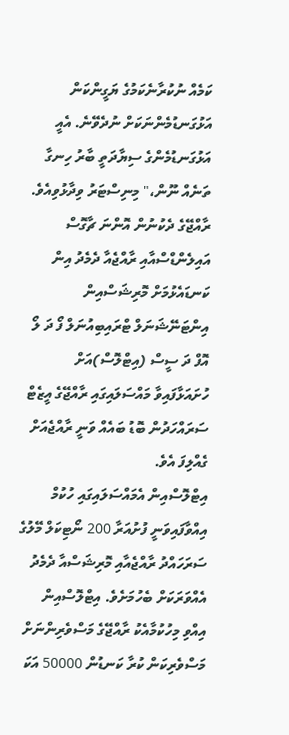ކަމެއް ނުކުރާނެކަމުގެ ޔަގީންކަން އަޅުގަނޑުމެންނަކަށް ނުދެވޭނެ. އެއީ އަޅުގަނޑުމެންގެ ސިޔާދަތީ ބާރު ހިނގާ ތަނެއް ނޫން،" މިނިސްޓަރު ވިދާޅުވިއެވެ.
ރާއްޖޭގެ ދެކުނުން އޮންނަ ޗާގޮސް އައިލެންޑްސްއާއި ރާއްޖެއާ ދެމެދު އިން ކަނޑައެޅުމަށް މޮރިޝަސްއިން އިންޓަނޭޝަނަލް ޓްރައިބިއުނަލް ފޯ ދަ ލޯ އޮފް ދަ ސީސް (އިޓްލޮސް)އަށް ހުށައަޅާފައިވާ މައްސަލައިގައި ރާއްޖޭގެ އީޒެޓް ސަރައްހަދުން ބޮޑު ބައެއް ވަނީ ރާއްޖެއަށް ގެއްލިފަ އެވެ.
އިޓްލޮސްއިން އެމައްސަލައިގައި ހުކުމް އިއްވާފައިވަނީ ފުށުއަރާ 200 ނޯޓިކަލް މޭލުގެ ސަރަހައްދު ރާއްޖެއާއި މޮރިޝަސްއާ ދެމެދު އެއްވަރަކަށް ބެހުމަށެވެ. އިޓްލޮސްއިން އިއްވި މިހުކުމާއެކު ރާއްޖޭގެ މަސްވެރިންނަށް މަސްވެރިކަން ކުރާ ކަނޑުން 50000 އަކަ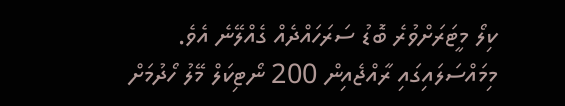ކިލޯ މީޓަރަށްވުރެ ބޮޑު ސަރަހައްދެއް ގެއްލޭނެ އެވެ.
މިމައްސަލައިގައި ރާއްޖެއިން 200 ނޯޓިކަލް މޭލު ހޯދުމަށް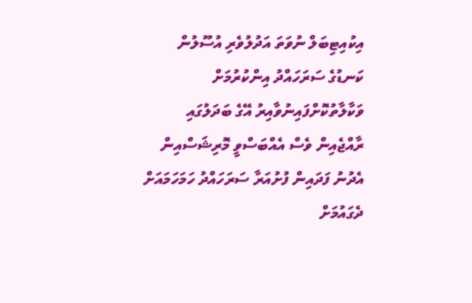އިކުއިޓިބަލް ނުވަތަ އަދުލުވެރި އުސޫލުން ކަނޑުގެ ސަރަހައްދު އިންކުރުމަށް ވަކާލާތުކޮށްފައިނުވާއިރު އޭގެ ބަދަލުގައި ރާއްޖެއިން ވެސް އެއްބަސްވީ މޮރިޝަސްއިން އެދުނު ފަދައިން ފުށުއަރާ ސަރަހައްދު ހަމަހަމައަށް ދެގައުމަށް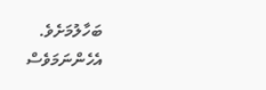ބަހާލުމަށެވެ.
އެހެންނަމަވެސް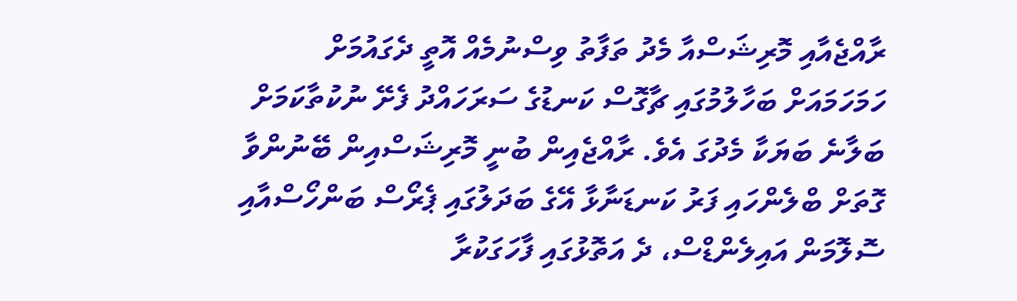ރާއްޖެއާއި މޮރިޝަސްއާ މެދު ތަފާތު ވިސްނުމެއް އޮތީ ދެގައުމަށް ހަމަހަމައަށް ބަހާލުމުގައި ޗާގޮސް ކަނޑުގެ ސަރަހައްދު ފެށޭ ނުކުތާކަމަށް ބަލާނެ ބަޔަކާ މެދުގަ އެވެ. ރާއްޖެއިން ބުނީ މޮރިޝަސްއިން ބޭނުންވާ ގޮތަށް ބްލެންހައި ފަރު ކަނޑަނާޅާ އޭގެ ބަދަލުގައި ޕެރޯސް ބަންހޯސްއާއި ސޮލޮމަން އައިލެންޑްސް، ދެ އަތޮޅުގައި ފާހަގަކުރާ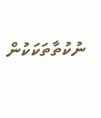ނުކުތާތަކަކުން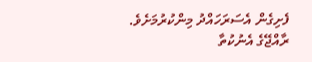ފެށިގެން އެސަރަހައްދު މިންކުރުމަށެވެ.
ރާއްޖޭގެ އެނުކުތާ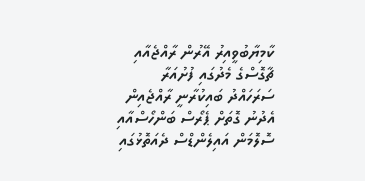ކާމިޔާބުވީއިރު އޭރުން ރާއްޖެއާއި ޗާގޮސްގެ މެދުގައި ފުށުއަރާ ސަރަހައްދު ބައިކުރާނީ ރާއްޖެއިން އެދުނު ގޮތަށް ޕެރޯސް ބަންހޯސްއާއި ސޮލޮމަން އައިލެންޑްސް ދެއަތޮޅުގައި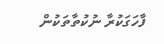ފާހަގަކުރާ ނުކުތާތަކުން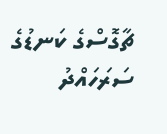ޗާގޮސްގެ ކަނޑުގެ ސަރަހައްދު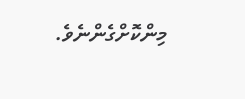މިންކޮށްގެންނެވެ.